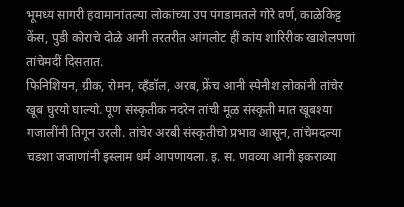भूमध्य सागरी हवामानांतल्या लोकांच्या उप पंगडामतले गोरे वर्ण, काळेकिट्ट केंस, पुडी कोराचे दोळे आनी तरतरीत आंगलोट हीं कांय शारिरीक खाशेलपणां तांचेमदीं दिसतात.
फिनिशियन, ग्रीक, रोमन, व्हँडॉल, अरब, फ्रेंच आनी स्पेनीश लोकांनी तांचेर खूब घुरयो घाल्यो. पूण संस्कृतीक नदरेन तांची मूळ संस्कृती मात खूबश्या गजालींनी तिगून उरली. तांचेर अरबी संस्कृतीचो प्रभाव आसून, तांचेमदल्या चडशा जजाणांनी इस्लाम धर्म आपणायला. इ. स. णवव्या आनी इकराव्या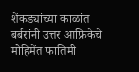शेंकड्यांच्या काळांत बर्बरांनी उत्तर आफ्रिकेचे मोहिमेंत फातिमी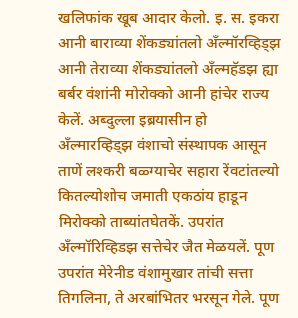खलिफांक खूब आदार केलो. इ. स. इकरा आनी बाराव्या शेंकड्यांतलो अँल्मॉरव्हिड्झ आनी तेराव्या शेंकड्यांतलो अँल्महॅडझ ह्या बर्बर वंशांनी मोरोक्को आनी हांचेर राज्य केलें. अब्दुल्ला इब्रयासीन हो अँल्मारव्हिड्झ वंशाचो संस्थापक आसून ताणें लश्करी बळ्ग्याचेर सहारा रेंवटांतल्यो कितल्योशोच जमाती एकठांय हाडून मिरोक्को ताब्यांतघेतकें. उपरांत अँल्मॉरिव्हिडझ सत्तेचेर जैत मेळयलें. पूण उपरांत मेरेनीड वंशामुखार तांची सत्ता तिगलिना, ते अरबांभितर भरसून गेले. पूण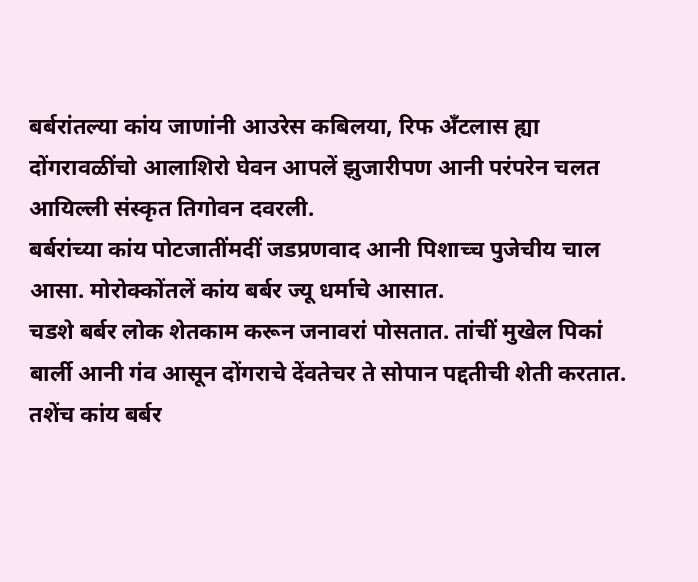बर्बरांतल्या कांय जाणांनी आउरेस कबिलया, रिफ अँटलास ह्या दोंगरावळींचो आलाशिरो घेवन आपलें झुजारीपण आनी परंपरेन चलत आयिल्ली संस्कृत तिगोवन दवरली.
बर्बरांच्या कांय पोटजातींमदीं जडप्रणवाद आनी पिशाच्च पुजेचीय चाल आसा. मोरोक्कोंतलें कांय बर्बर ज्यू धर्माचे आसात.
चडशे बर्बर लोक शेतकाम करून जनावरां पोसतात. तांचीं मुखेल पिकां बार्ली आनी गंव आसून दोंगराचे देंवतेचर ते सोपान पद्दतीची शेती करतात. तशेंच कांय बर्बर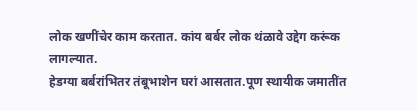लोक खणींचेर काम करतात. कांय बर्बर लोक थंळावे उद्देग करूंक लागल्यात.
हेडग्या बर्बरांभितर तंबूभाशेन घरां आसतात.पूण स्थायीक जमातींत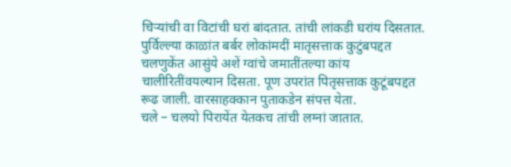चिऱ्यांची वा विटांची घरां बांदतात. तांची लांकडी घरांय दिसतात.
पुर्विल्ल्या काळांत बर्बर लोकांमदीं मातृसत्ताक कुटुंबपद्दत चलणुकेंत आसुंये अशें ग्वांचे जमातींतल्या कांय चालीरितींवयल्यान दिसता. पूण उपरांत पितृसत्ताक कुटूंबपद्दत रूढ जाली. वारसाहक्कान पुताकडेन संपत्त येता.
चले – चलयो पिरायेंत येतकच तांची लग्नां जातात.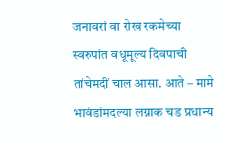जनावरां वा रोख रकमेच्या स्वरुपांत वधूमूल्य दिवपाची तांचेमदीं चाल आसा. आते – मामे भावंडांमदल्या लग्नाक चड प्रधान्य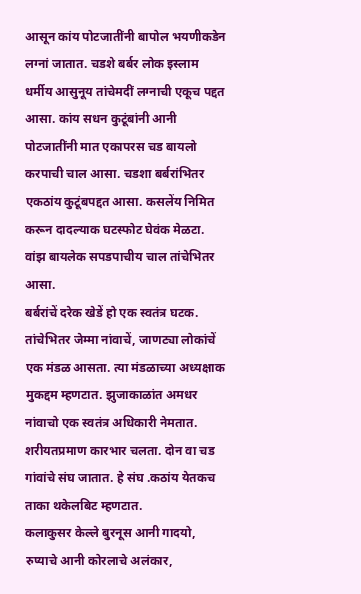आसून कांय पोटजातींनी बापोल भयणीकडेन लग्नां जातात. चडशे बर्बर लोक इस्लाम धर्मीय आसुनूय तांचेमदीं लग्नाची एकूच पद्दत आसा. कांय सधन कुटूंबांनी आनी पोटजातींनी मात एकापरस चड बायलो करपाची चाल आसा. चडशा बर्बरांभितर एकठांय कुटूंबपद्दत आसा. कसलेंय निमित करून दादल्याक घटस्फोट घेवंक मेळटा. वांझ बायलेक सपडपाचीय चाल तांचेभितर आसा.
बर्बरांचें दरेक खेडें हो एक स्वतंत्र घटक. तांचेभितर जेम्मा नांवाचें, जाणट्या लोकांचें एक मंडळ आसता. त्या मंडळाच्या अध्यक्षाक मुकद्दम म्हणटात. झुजाकाळांत अमधर नांवाचो एक स्वतंत्र अधिकारी नेमतात. शरीयतप्रमाण कारभार चलता. दोन वा चड गांवांचे संघ जातात. हे संघ .कठांय येतकच ताका थकेलबिट म्हणटात.
कलाकुसर केल्ले बुरनूस आनी गादयो, रुप्याचे आनी कोरलाचे अलंकार,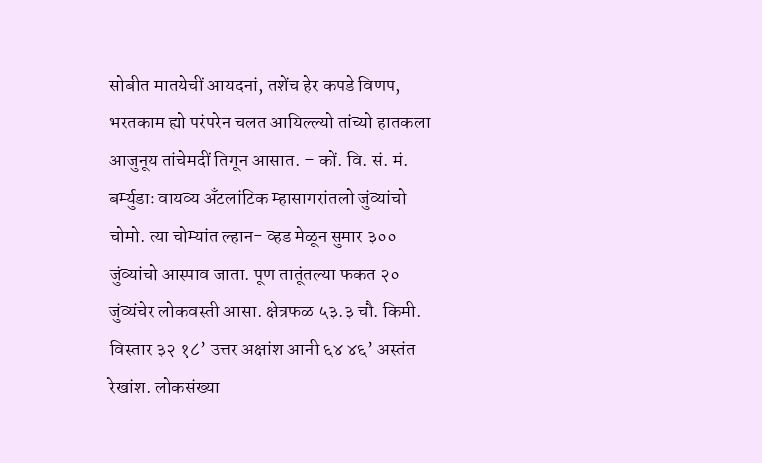सोबीत मातयेचीं आयदनां, तशेंच हेर कपडे विणप, भरतकाम ह्यो परंपरेन चलत आयिल्ल्यो तांच्यो हातकला आजुनूय तांचेमदीं तिगून आसात. – कों. वि. सं. मं.
बर्म्युडाः वायव्य अँटलांटिक म्हासागरांतलो जुंव्यांचो चोमो. त्या चोम्यांत ल्हान- व्हड मेळून सुमार ३०० जुंव्यांचो आस्पाव जाता. पूण तातूंतल्या फकत २० जुंव्यंचेर लोकवस्ती आसा. क्षेत्रफळ ५३.३ चौ. किमी. विस्तार ३२ १८’ उत्तर अक्षांश आनी ६४ ४६’ अस्तंत रेखांश. लोकसंख्या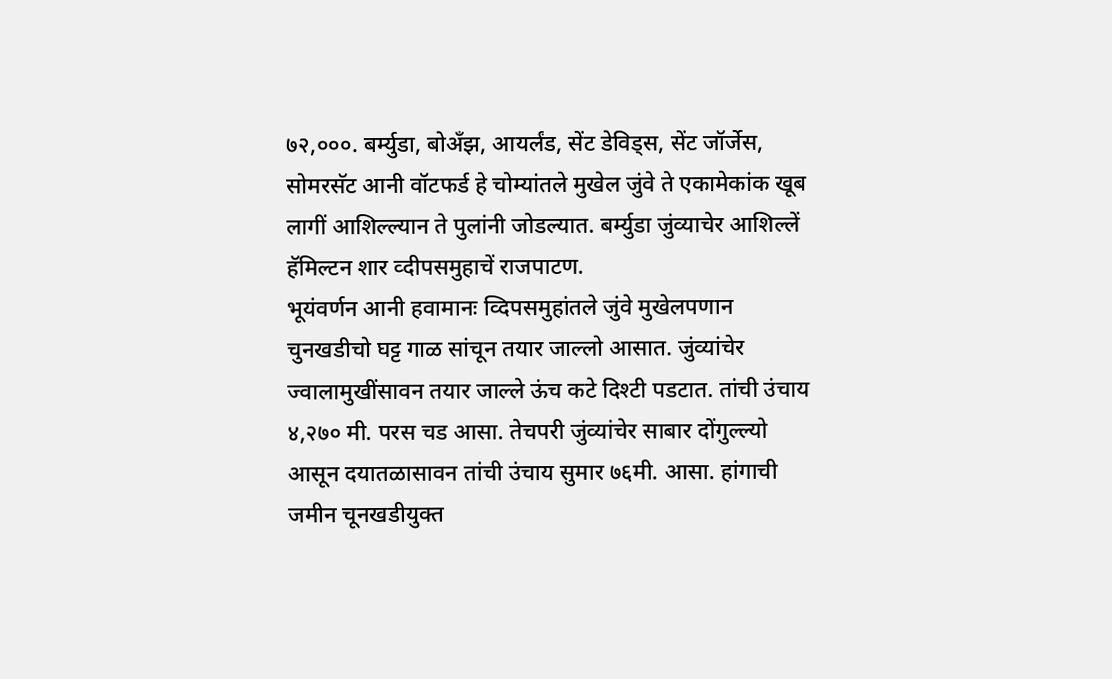७२,०००. बर्म्युडा, बोअँझ, आयर्लंड, सेंट डेविड्स, सेंट जॉर्जेस, सोमरसॅट आनी वॉटफर्ड हे चोम्यांतले मुखेल जुंवे ते एकामेकांक खूब लागीं आशिल्ल्यान ते पुलांनी जोडल्यात. बर्म्युडा जुंव्याचेर आशिल्लें हॅमिल्टन शार व्दीपसमुहाचें राजपाटण.
भूयंवर्णन आनी हवामानः व्दिपसमुहांतले जुंवे मुखेलपणान चुनखडीचो घट्ट गाळ सांचून तयार जाल्लो आसात. जुंव्यांचेर ज्वालामुखींसावन तयार जाल्ले ऊंच कटे दिश्टी पडटात. तांची उंचाय ४,२७० मी. परस चड आसा. तेचपरी जुंव्यांचेर साबार दोंगुल्ल्यो आसून दयातळासावन तांची उंचाय सुमार ७६मी. आसा. हांगाची जमीन चूनखडीयुक्त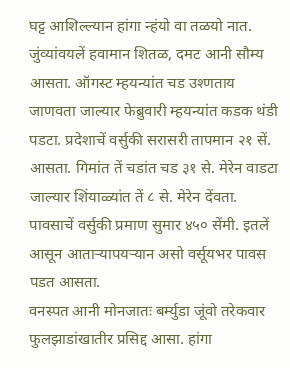घट्ट आशिल्ल्यान हांगा न्हंयो वा तळयो नात.
जुंव्यांवयलें हवामान शितळ, दमट आनी सौम्य आसता. ऑगस्ट म्हयन्यांत चड उश्णताय जाणवता जाल्यार फेब्रुवारी म्हयन्यांत कडक थंडी पडटा. प्रदेशाचें वर्सुकी सरासरी तापमान २१ सें. आसता. गिमांत तें चडांत चड ३१ से. मेरेन वाडटा जाल्यार शिंयाळ्यांत तें ८ से. मेरेन देंवता. पावसाचें वर्सुकी प्रमाण सुमार ४५० सेंमी. इतलें आसून आताऱ्यापयऱ्यान असो वर्सूयभर पावस पडत आसता.
वनस्पत आनी मोनजातः बर्म्युडा जूंवो तरेकवार फुलझाडांखातीर प्रसिद्द आसा. हांगा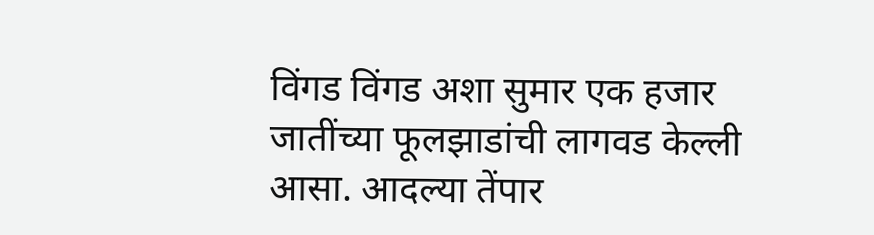विंगड विंगड अशा सुमार एक हजार जातींच्या फूलझाडांची लागवड केल्ली आसा. आदल्या तेंपार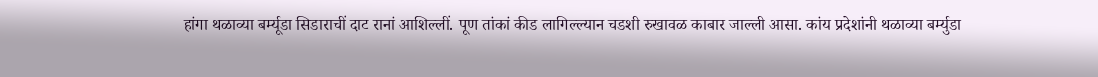हांगा थळाव्या बर्म्यूडा सिडाराचीं दाट रानां आशिल्लीं. पूण तांकां कीड लागिल्ल्यान चडशी रुखावळ काबार जाल्ली आसा. कांय प्रदेशांनी थळाव्या बर्म्युडा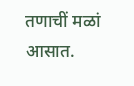तणाचीं मळां आसात.